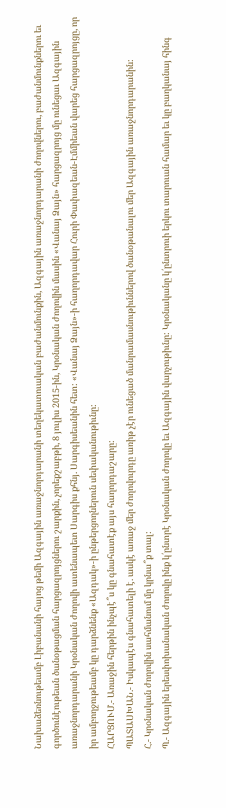Նախաձեռնութեամբ Լիբանանի հայոց թեմի Ազգային առաջնորդարանի տեղեկատուական բաժանմունքին, Ազգային առաջնորդարանի ժողովներու, բաժանմունքներու եւ գործունէութեան ծանօթացման հարցազրոյցներու շարքին, չորեքշաբթի, 8 յուլիս 2015-ին, Կրօնական ժողովին մասին «Վանայ Ձայն» հարցազրոյց մը ունեցաւ Ազգային առաջնորդարանի Կրօնական ժողովի ատենապետ Սարգիս քհնյ. Սարգիսեանին հետ: «Վանայ Ձայն»-ի հաղորդավար Հուրի Փափազեան-Էմմիեան վարեց հարցազրոյցը, որ իր ամբողջութեամբ կը դարձնենք «Ազդակ»-ի ընթերցողներուն սեփականութիւնը:
ՀԱՐՑՈՒՄ.- Առաջին հերթին ինչպէ՞ս կը գնահատէք այս հաղորդաշարը:
ՊԱՏԱՍԽԱՆ.- Իսկապէս գնահատելի է. ասկէ առաջ մեր ժողովուրդը առիթ չէր ունեցած մանրամասնութիւններով ծանօթանալու մեր Ազգային առաջնորդարանին:
Հ.- Կրօնական ժողովին սահմանում մը կրնա՞ք տալ:
Պ.- Ազգային երեսփոխանական ժողովը ինք կ՛ընտրէ Կրօնական ժողովը եւ Ազգային վարչութիւնը: Կրօնականը կ՛ընտրուի երկու տարուան համար եւ կը բաղկանայ հինգ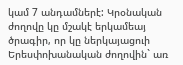կամ 7 անդամներէ: Կրօնական ժողովը կը մշակէ երկամեայ ծրագիր, որ կը ներկայացուի Երեսփոխանական ժողովին` առ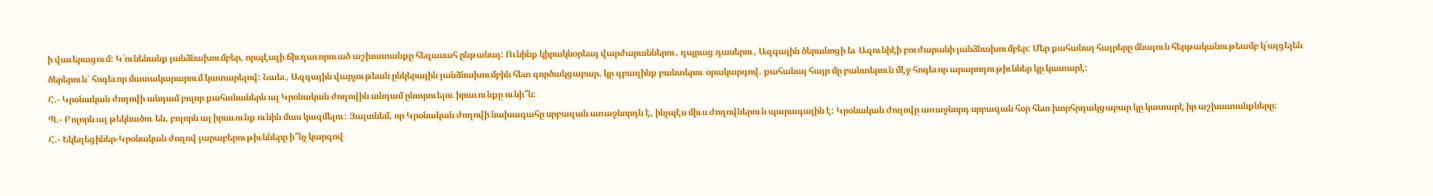ի վաւերացում: Կ՛ունենանք յանձնախումբեր, որպէսզի ճիւղաւորուած աշխատանքը հեզասահ ընթանայ: Ունինք կիրակնօրեայ վարժարաններու, դպրաց դասերու, Ազգային ծերանոցի եւ Ազունիէի բուժարանի յանձնախումբեր: Մեր քահանայ հայրերը մնայուն հերթականութեամբ կ՛այցելեն ծերերուն` հոգեւոր մատակարարում կատարելով: Նաեւ, Ազգային վարչութեան ընկերային յանձնախումբին հետ գործակցաբար, կը զբաղինք բանտերու օրակարգով. քահանայ հայր մը բանտերուն մէջ հոգեւոր արարողութիւններ կը կատարէ:
Հ.- Կրօնական ժողովի անդամ բոլոր քահանաներն ալ Կրօնական ժողովին անդամ ընտրուելու իրաւունքը ունի՞ն:
Պ.- Բոլորն ալ թեկնածու են, բոլորն ալ իրաւունք ունին մաս կազմելու: Յայտնեմ, որ Կրօնական ժողովի նախագահը սրբազան առաջնորդն է, ինչպէս միւս ժողովներուն պարագային է: Կրօնական ժողովը առաջնորդ սրբազան հօր հետ խորհրդակցաբար կը կատարէ իր աշխատանքները:
Հ.- Եկեղեցիներ-Կրօնական ժողով յարաբերութիւնները ի՞նչ կարգով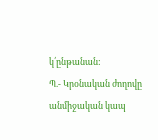կ՛ընթանան:
Պ.- Կրօնական ժողովը անմիջական կապ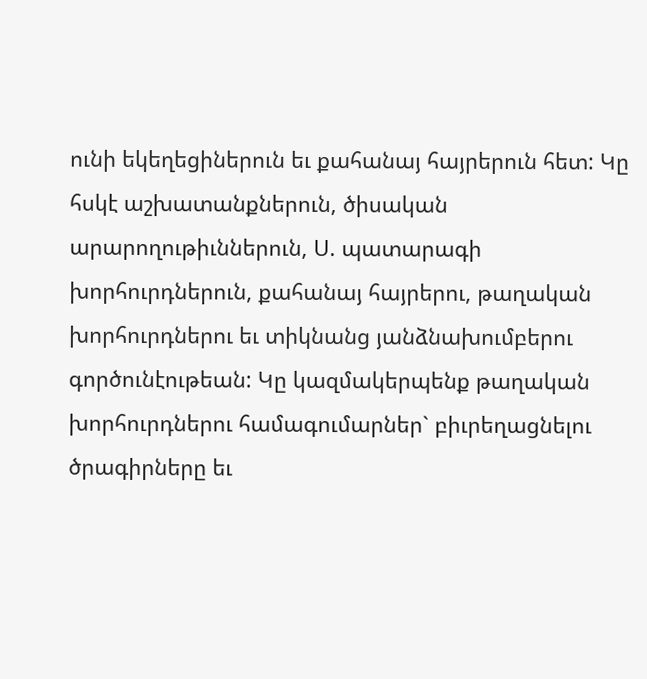ունի եկեղեցիներուն եւ քահանայ հայրերուն հետ: Կը հսկէ աշխատանքներուն, ծիսական արարողութիւններուն, Ս. պատարագի խորհուրդներուն, քահանայ հայրերու, թաղական խորհուրդներու եւ տիկնանց յանձնախումբերու գործունէութեան: Կը կազմակերպենք թաղական խորհուրդներու համագումարներ` բիւրեղացնելու ծրագիրները եւ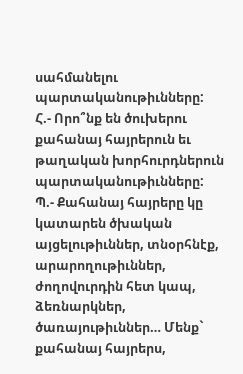սահմանելու պարտականութիւնները:
Հ.- Որո՞նք են ծուխերու քահանայ հայրերուն եւ թաղական խորհուրդներուն պարտականութիւնները:
Պ.- Քահանայ հայրերը կը կատարեն ծխական այցելութիւններ, տնօրհնէք, արարողութիւններ, ժողովուրդին հետ կապ, ձեռնարկներ, ծառայութիւններ… Մենք` քահանայ հայրերս,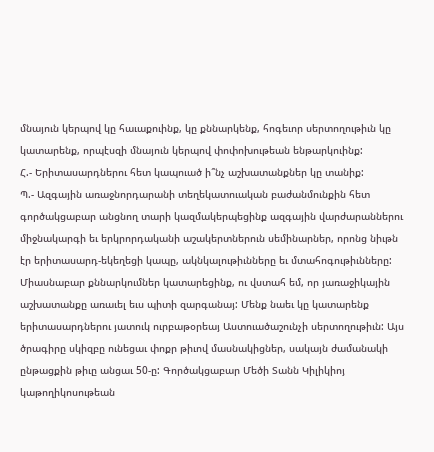մնայուն կերպով կը հաւաքուինք, կը քննարկենք, հոգեւոր սերտողութիւն կը կատարենք, որպէսզի մնայուն կերպով փոփոխութեան ենթարկուինք:
Հ.- Երիտասարդներու հետ կապուած ի՞նչ աշխատանքներ կը տանիք:
Պ.- Ազգային առաջնորդարանի տեղեկատուական բաժանմունքին հետ գործակցաբար անցնող տարի կազմակերպեցինք ազգային վարժարաններու միջնակարգի եւ երկրորդականի աշակերտներուն սեմինարներ, որոնց նիւթն էր երիտասարդ-եկեղեցի կապը, ակնկալութիւնները եւ մտահոգութիւնները: Միասնաբար քննարկումներ կատարեցինք, ու վստահ եմ, որ յառաջիկային աշխատանքը առաւել եւս պիտի զարգանայ: Մենք նաեւ կը կատարենք երիտասարդներու յատուկ ուրբաթօրեայ Աստուածաշունչի սերտողութիւն: Այս ծրագիրը սկիզբը ունեցաւ փոքր թիւով մասնակիցներ, սակայն ժամանակի ընթացքին թիւը անցաւ 50-ը: Գործակցաբար Մեծի Տանն Կիլիկիոյ կաթողիկոսութեան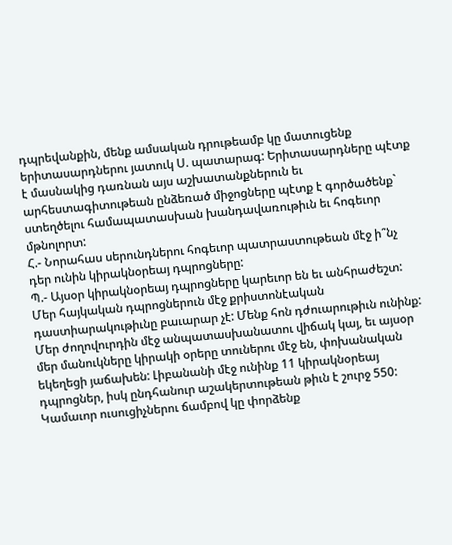դպրեվանքին, մենք ամսական դրութեամբ կը մատուցենք երիտասարդներու յատուկ Ս. պատարագ: Երիտասարդները պէտք է մասնակից դառնան այս աշխատանքներուն եւ արհեստագիտութեան ընձեռած միջոցները պէտք է գործածենք` ստեղծելու համապատասխան խանդավառութիւն եւ հոգեւոր մթնոլորտ:
Հ.- Նորահաս սերունդներու հոգեւոր պատրաստութեան մէջ ի՞նչ դեր ունին կիրակնօրեայ դպրոցները:
Պ.- Այսօր կիրակնօրեայ դպրոցները կարեւոր են եւ անհրաժեշտ: Մեր հայկական դպրոցներուն մէջ քրիստոնէական դաստիարակութիւնը բաւարար չէ: Մենք հոն դժուարութիւն ունինք: Մեր ժողովուրդին մէջ անպատասխանատու վիճակ կայ, եւ այսօր մեր մանուկները կիրակի օրերը տուներու մէջ են, փոխանական եկեղեցի յաճախեն: Լիբանանի մէջ ունինք 11 կիրակնօրեայ դպրոցներ, իսկ ընդհանուր աշակերտութեան թիւն է շուրջ 550: Կամաւոր ուսուցիչներու ճամբով կը փորձենք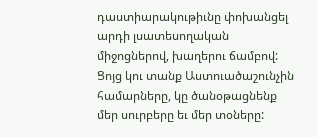դաստիարակութիւնը փոխանցել արդի լսատեսողական միջոցներով, խաղերու ճամբով: Ցոյց կու տանք Աստուածաշունչին համարները, կը ծանօթացնենք մեր սուրբերը եւ մեր տօները: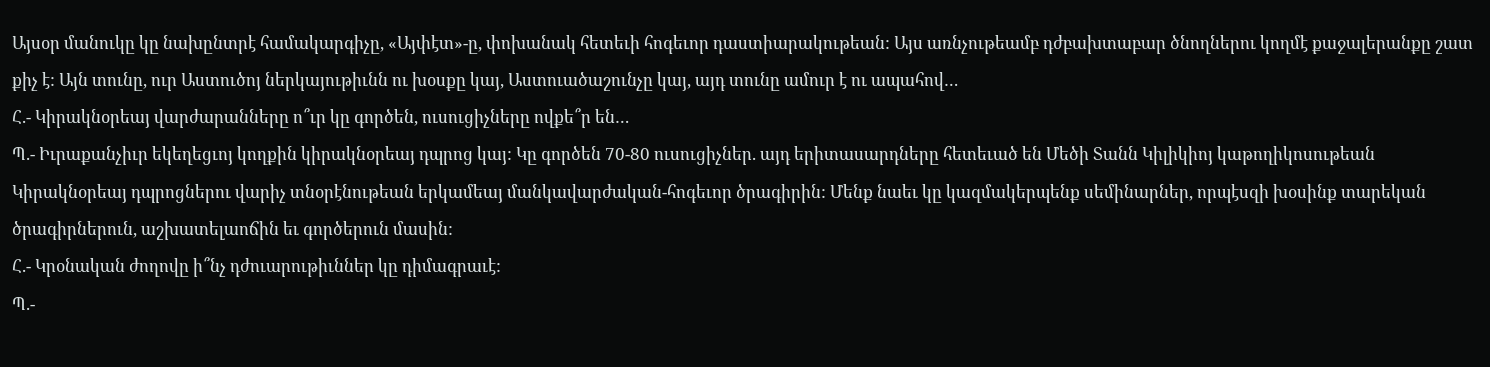Այսօր մանուկը կը նախընտրէ համակարգիչը, «Այփէտ»-ը, փոխանակ հետեւի հոգեւոր դաստիարակութեան: Այս առնչութեամբ դժբախտաբար ծնողներու կողմէ քաջալերանքը շատ քիչ է: Այն տունը, ուր Աստուծոյ ներկայութիւնն ու խօսքը կայ, Աստուածաշունչը կայ, այդ տունը ամուր է ու ապահով…
Հ.- Կիրակնօրեայ վարժարանները ո՞ւր կը գործեն, ուսուցիչները ովքե՞ր են…
Պ.- Իւրաքանչիւր եկեղեցւոյ կողքին կիրակնօրեայ դպրոց կայ: Կը գործեն 70-80 ուսուցիչներ. այդ երիտասարդները հետեւած են Մեծի Տանն Կիլիկիոյ կաթողիկոսութեան Կիրակնօրեայ դպրոցներու վարիչ տնօրէնութեան երկամեայ մանկավարժական-հոգեւոր ծրագիրին: Մենք նաեւ կը կազմակերպենք սեմինարներ, որպէսզի խօսինք տարեկան ծրագիրներուն, աշխատելաոճին եւ գործերուն մասին:
Հ.- Կրօնական ժողովը ի՞նչ դժուարութիւններ կը դիմագրաւէ:
Պ.-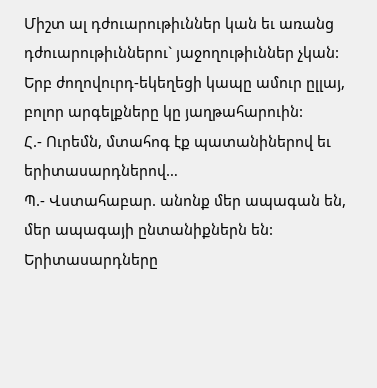Միշտ ալ դժուարութիւններ կան եւ առանց դժուարութիւններու` յաջողութիւններ չկան: Երբ ժողովուրդ-եկեղեցի կապը ամուր ըլլայ, բոլոր արգելքները կը յաղթահարուին:
Հ.- Ուրեմն, մտահոգ էք պատանիներով եւ երիտասարդներով…
Պ.- Վստահաբար. անոնք մեր ապագան են, մեր ապագայի ընտանիքներն են: Երիտասարդները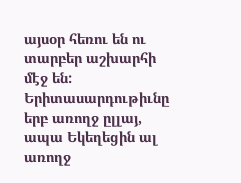այսօր հեռու են ու տարբեր աշխարհի մէջ են: Երիտասարդութիւնը երբ առողջ ըլլայ, ապա Եկեղեցին ալ առողջ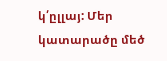կ՛ըլլայ: Մեր կատարածը մեծ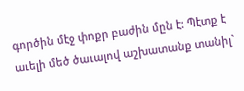գործին մէջ փոքր բաժին մըն է: Պէտք է աւելի մեծ ծաւալով աշխատանք տանիլ`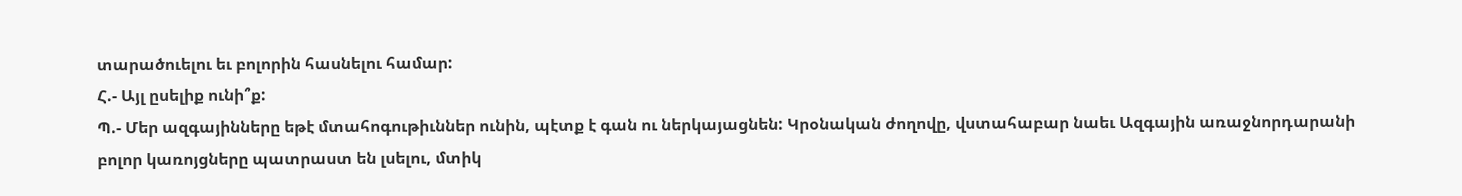տարածուելու եւ բոլորին հասնելու համար:
Հ.- Այլ ըսելիք ունի՞ք:
Պ.- Մեր ազգայինները եթէ մտահոգութիւններ ունին, պէտք է գան ու ներկայացնեն: Կրօնական ժողովը, վստահաբար նաեւ Ազգային առաջնորդարանի բոլոր կառոյցները պատրաստ են լսելու, մտիկ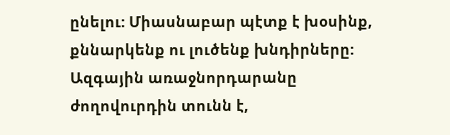ընելու: Միասնաբար պէտք է խօսինք, քննարկենք ու լուծենք խնդիրները: Ազգային առաջնորդարանը ժողովուրդին տունն է,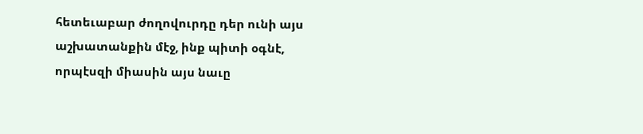հետեւաբար ժողովուրդը դեր ունի այս աշխատանքին մէջ, ինք պիտի օգնէ, որպէսզի միասին այս նաւը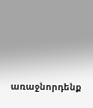առաջնորդենք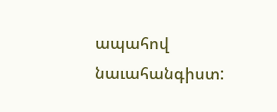ապահով նաւահանգիստ: